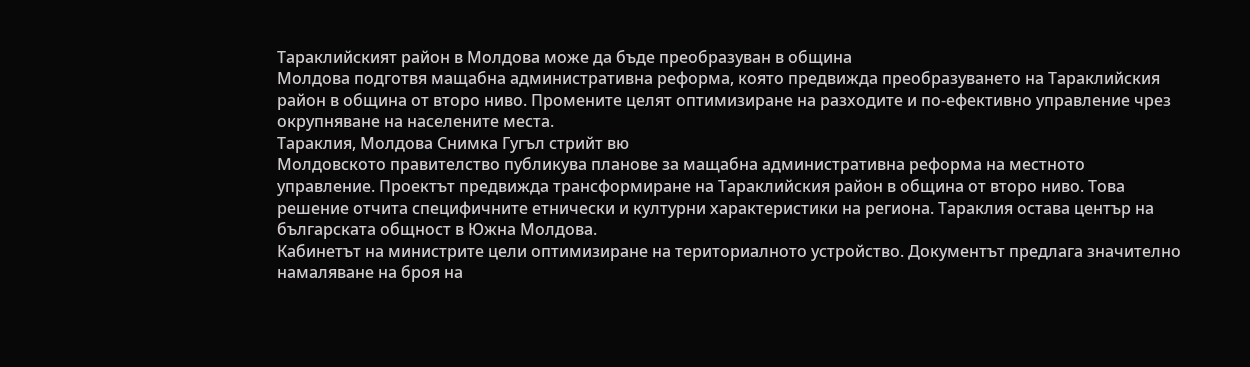Тараклийският район в Молдова може да бъде преобразуван в община
Молдова подготвя мащабна административна реформа, която предвижда преобразуването на Тараклийския район в община от второ ниво. Промените целят оптимизиране на разходите и по-ефективно управление чрез окрупняване на населените места.
Тараклия, Молдова Снимка Гугъл стрийт вю
Молдовското правителство публикува планове за мащабна административна реформа на местното управление. Проектът предвижда трансформиране на Тараклийския район в община от второ ниво. Това решение отчита специфичните етнически и културни характеристики на региона. Тараклия остава център на българската общност в Южна Молдова.
Кабинетът на министрите цели оптимизиране на териториалното устройство. Документът предлага значително намаляване на броя на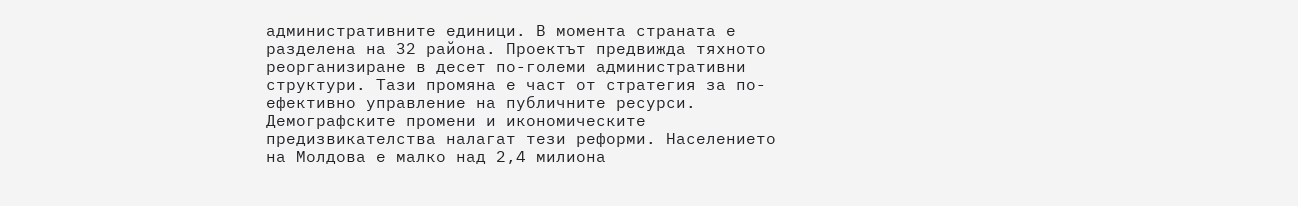административните единици. В момента страната е разделена на 32 района. Проектът предвижда тяхното реорганизиране в десет по-големи административни структури. Тази промяна е част от стратегия за по-ефективно управление на публичните ресурси.
Демографските промени и икономическите предизвикателства налагат тези реформи. Населението на Молдова е малко над 2,4 милиона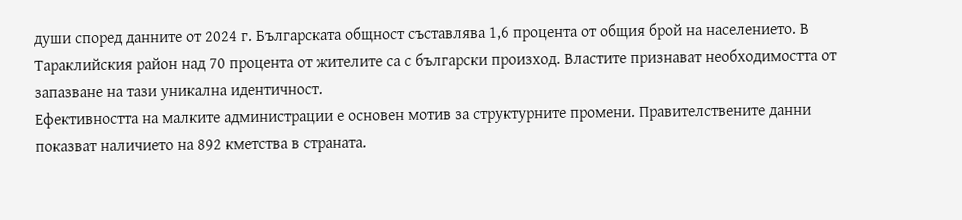души според данните от 2024 г. Българската общност съставлява 1,6 процента от общия брой на населението. В Тараклийския район над 70 процента от жителите са с български произход. Властите признават необходимостта от запазване на тази уникална идентичност.
Ефективността на малките администрации е основен мотив за структурните промени. Правителствените данни показват наличието на 892 кметства в страната.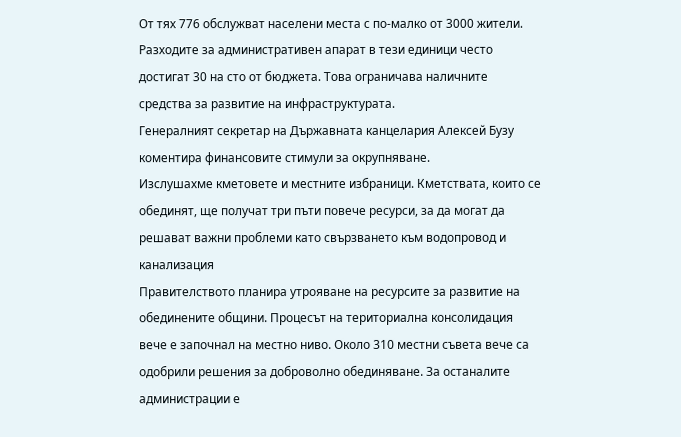От тях 776 обслужват населени места с по-малко от 3000 жители. Разходите за административен апарат в тези единици често достигат 30 на сто от бюджета. Това ограничава наличните средства за развитие на инфраструктурата.
Генералният секретар на Държавната канцелария Алексей Бузу коментира финансовите стимули за окрупняване.
Изслушахме кметовете и местните избраници. Кметствата, които се обединят, ще получат три пъти повече ресурси, за да могат да решават важни проблеми като свързването към водопровод и канализация
Правителството планира утрояване на ресурсите за развитие на обединените общини. Процесът на териториална консолидация вече е започнал на местно ниво. Около 310 местни съвета вече са одобрили решения за доброволно обединяване. За останалите администрации е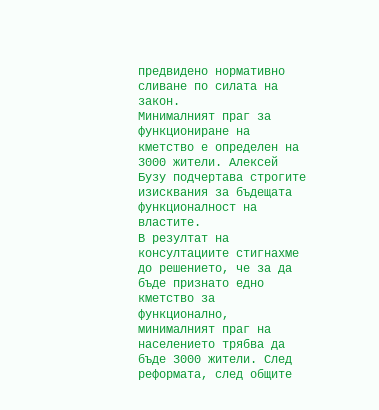предвидено нормативно сливане по силата на закон.
Минималният праг за функциониране на кметство е определен на 3000 жители. Алексей Бузу подчертава строгите изисквания за бъдещата функционалност на властите.
В резултат на консултациите стигнахме до решението, че за да бъде признато едно кметство за функционално, минималният праг на населението трябва да бъде 3000 жители. След реформата, след общите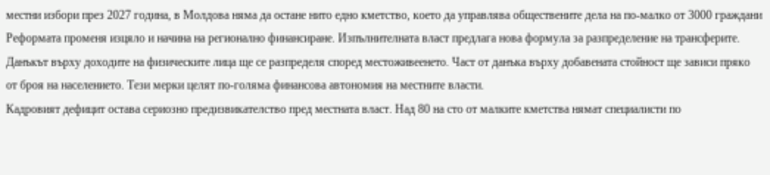местни избори през 2027 година, в Молдова няма да остане нито едно кметство, което да управлява обществените дела на по-малко от 3000 граждани
Реформата променя изцяло и начина на регионално финансиране. Изпълнителната власт предлага нова формула за разпределение на трансферите. Данъкът върху доходите на физическите лица ще се разпределя според местоживеенето. Част от данъка върху добавената стойност ще зависи пряко от броя на населението. Тези мерки целят по-голяма финансова автономия на местните власти.
Кадровият дефицит остава сериозно предизвикателство пред местната власт. Над 80 на сто от малките кметства нямат специалисти по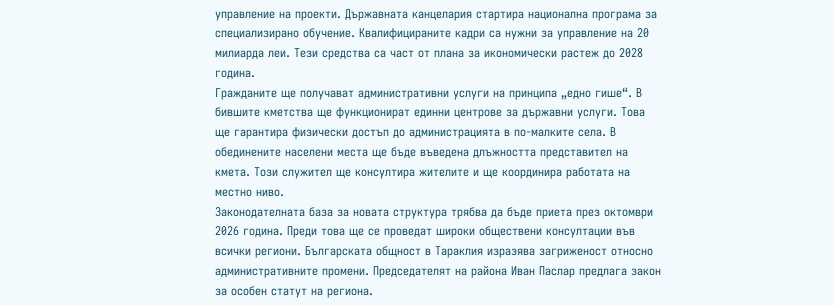управление на проекти. Държавната канцелария стартира национална програма за специализирано обучение. Квалифицираните кадри са нужни за управление на 20 милиарда леи. Тези средства са част от плана за икономически растеж до 2028 година.
Гражданите ще получават административни услуги на принципа „едно гише“. В бившите кметства ще функционират единни центрове за държавни услуги. Това ще гарантира физически достъп до администрацията в по-малките села. В обединените населени места ще бъде въведена длъжността представител на кмета. Този служител ще консултира жителите и ще координира работата на местно ниво.
Законодателната база за новата структура трябва да бъде приета през октомври 2026 година. Преди това ще се проведат широки обществени консултации във всички региони. Българската общност в Тараклия изразява загриженост относно административните промени. Председателят на района Иван Паслар предлага закон за особен статут на региона.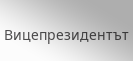Вицепрезидентът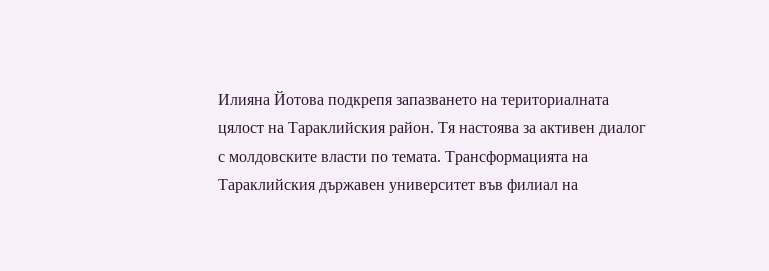Илияна Йотова подкрепя запазването на териториалната цялост на Тараклийския район. Тя настоява за активен диалог с молдовските власти по темата. Трансформацията на Тараклийския държавен университет във филиал на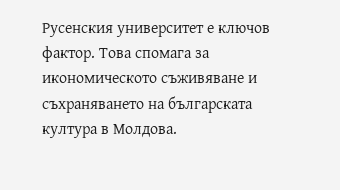Русенския университет е ключов фактор. Това спомага за икономическото съживяване и съхраняването на българската култура в Молдова.